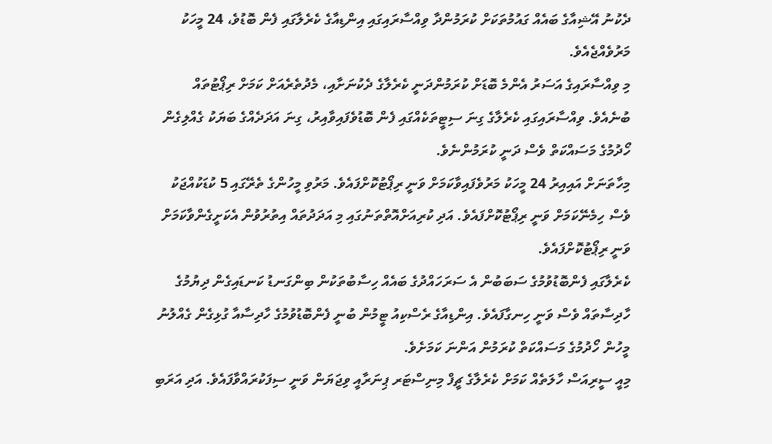ދެކުނު އޭޝިއާގެ ބައެއް ގައުމުތަކަށް ކުރަމުންދާ ވިއްސާރައިގައި އިންޑިއާގެ ކެރެލާގައި ފެން ބޮޑުވެ، 24 މީހަކު މަރުވެއްޖެއެވެ.
މި ވިއްސާރައިގެ އަސަރު އެންމެ ބޮޑަށް ކުރަމުންދަނީ ކެރެލާގެ ދެކުނަށާއި، މެދުތެރެއަށް ކަމަށް ރިޕޯޓުތައް ބުނެއެވެ. ވިއްސާރައިގައި ކެރެލާގެ ގިނަ ސިޓީތަކެއްގައި ފެން ބޮޑުވެފައިވާއިރު، ގިނަ އަދަދެއްގެ ބަޔަކު ގެއްލިގެން ހޯދުމުގެ މަސައްކަތް ވެސް ދަނީ ކުރަމުންނެވެ.
މިހާތަނަށް އައިއިރު 24 މީހަކު މަރުވެފައިވާކަމަށް ވަނީ ރިޕޯޓުކޮށްފައެވެ. މަރުވި މީހުންގެ ތެރޭގައި 5 ކުޑަކުއްޖަކު ވެސް ހިމެނޭކަމަށް ވަނީ ރިޕޯޓުކޮށްފައެވެ. އަދި ކުރިއަށްއޮތްތަނުގައި މި އަދަދުތައް އިތުރުވުން އެކަށީގެންވާކަމަށް ވަނީ ރިޕޯޓުކޮށްފައެވެ.
ކެރެލާގައި ފެންބޮޑުވުމުގެ ސަބަބުން އެ ސަރަހައްދުގެ ބައެއް ހިސާބުތަކުން ބިންގަނޑު ކަނޑައިގެން ދިޔުމުގެ ހާދިސާތައް ވެސް ވަނީ ހިނގާފައެވެ. އިންޑިއާގެ ރެސްކިއު ޓީމުން ބުނީ ފެންބޮޑުވުމުގެ ހާދިސާއާ ގުޅިގެން ގެއްލުނު މީހުން ހޯދުމުގެ މަސައްކަތް ކުރަމުން އަންނަ ކަމަށެވެ.
މިއީ ސީރިއަސް ހާލަތެއް ކަމަށް ކެރެލާގެ ޗީފް މިނިސްޓަރ ޕިނަރާއީ ވިޖަޔަން ވަނީ ސިފަކުރައްވާފައެވެ. އަދި އަރަބި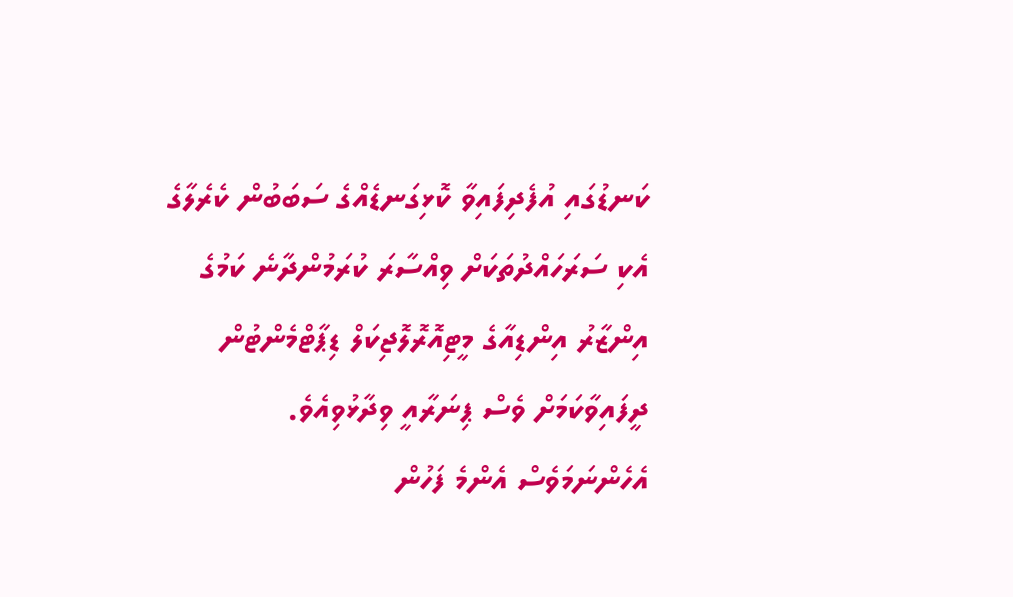ކަނޑުގައި އުފެދިފައިވާ ކޮޅިގަނޑެއްގެ ސަބަބުން ކެރެލާގެ އެކި ސަރަހައްދުތަކަށް ވިއްސާރަ ކުރަމުންދާނެ ކަމުގެ އިންޒާރު އިންޑިއާގެ މީޓިއޮރޮލޮޖިކަލް ޑިޕާޓްމެންޓުން ދީފައިވާކަމަށް ވެސް ޕިނަރާއީ ވިދާޅުވިއެވެ. އެހެންނަމަވެސް އެންމެ ފަހުން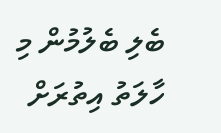ބެލި ބެލުމުން މި ހާލަތު އިތުރަށް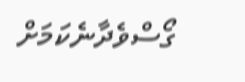ގޯސްވެދާނެކަމަށް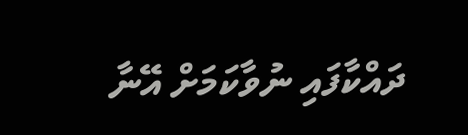ދައްކާފައި ނުވާކަމަށް އޭނާ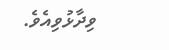ވިދާޅުވިއެވެ.